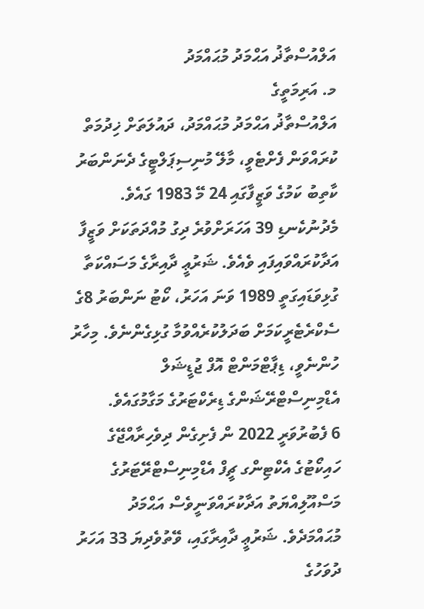އަލްއުސްތާޛު އަޙްމަދު މުޙައްމަދު
މ. އަރިމަތީގެ
އަލްއުސްތާޛު އަޙްމަދު މުޙައްމަދު، ދައުލަތަށް ޚިދުމަތް ކުރައްވަން ފެށްޓެވީ، މާލޭ މުނިސިޕަލްޓީގެ ދެނަންބަރު ކާތިބު ކަމުގެ ވަޒީފާގައި 24 މޭ 1983 ގައެވެ. މެދުނުކެނޑި 39 އަހަރަށްވުރެ ދިގު މުއްދަތަކަށް ވަޒީފާ އަދާކުރައްވައިފައި ވެއެވެ. ޝަރުޢީ ދާއިރާގެ މަސައްކަތާ ގުޅިވަޑައިގަތީ 1989 ވަނަ އަހަރު، ކޯޓު ނަންބަރު 8ގެ ސެކްރެޓެރީކަމަށް ބަދަލުކުރެއްވުމާ ގުޅިގެންނެވެ. މިހާރު ހުންނެވީ، ޑިޕާޓްމަންޓް އޮފް ޖުޑީޝަލް އެޑްމިނިސްޓްރޭޝަންގެ ޑިރެކްޓަރުގެ މަގާމުގައެވެ.
6 ފެބުރުވަރީ 2022 ން ފެށިގެން ދިވެހިރާއްޖޭގެ ހައިކޯޓުގެ އެކްޓިންގ ޗީފް އެޑްމިނިސްޓްރޭޓަރުގެ މަސްއޫލިއްޔަތު އަދާކުރައްވަނީވެސް އަޙްމަދު މުޙައްމަދެވެ. ޝަރުޢީ ދާއިރާގައި، ވޭތުވެދިޔަ 33 އަހަރު ދުވަހުގެ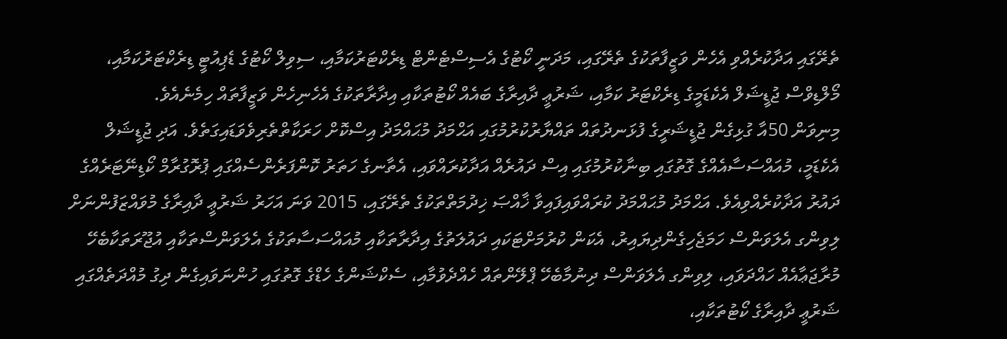ތެރޭގައި އަދާކުރެއްވި އެހެން ވަޒީފާތަކުގެ ތެރޭގައި، މަދަނީ ކޯޓުގެ އެސިސްޓެންޓް ޑިރެކްޓަރުކަމާއި، ސިވިލް ކޯޓުގެ ޑެޕިއުޓީ ޑިރެކްޓަރުކަމާއި، މޯލްޑިވްސް ޖުޑީޝަލް އެކެޑަމީގެ ޑިރެކްޓަރު ކަމާއި، ޝަރުޢީ ދާއިރާގެ ބައެއް ކޯޓުތަކާއި އިދާރާތަކުގެ އެހެނިހެން ވަޒީފާތައް ހިމެނެއެވެ.
މިނިވަން 50އާ ގުޅިގެން ޖުޑީޝަރީގެ ފުޅަނދުތައް ތައްޔާރުކުރުމުގައި އަޙްމަދު މުޙައްމަދު އިސްކޮށް ހަރަކާތްތެރިވެވަޑައިގަތެވެ. އަދި ޖުޑީޝަލް އެކެޑަމީ، މުއައްސަސާއެއްގެ ގޮތުގައި ބިނާކުރުމުގައި އިސް ދައުރެއް އަދާކުރައްވައި، އެތާނގެ ހަތަރު ކޮންފަރެންސެއްގައި ޕުރޮގުރާމް ކޯޑިނޭޓަރެއްގެ ދައުރު އަދާކުރެއްވިއެވެ. އަޙްމަދު މުޙައްމަދު ކުރައްވައިފައިވާ ޚާއްޞަ ޚިދުމަތްތަކުގެ ތެރޭގައި، 2015 ވަނަ އަހަރު ޝަރުޢީ ދާއިރާގެ މުވައްޒަފުންނަށް ލިވިންގ އެލަވަންސް ހަމަޖެހިގެންދިޔައިރު، އެކަން ކުރުމަށްޓަކައި ދައުލަތުގެ އިދާރާތަކާއި މުއައްސަސާތަކުގެ އެލަވަންސްތަކާއި އުޖޫރަތަކާބެހޭ މުރާޖަޢާއެއް ހައްދަވައި، ލިވިންގ އެލަވަންސް ދިނުމާބެހޭ ޕްލޭންތައް ހެއްދެވުމާއި، ސެކްޝަންގެ ހެޑްގެ ގޮތުގައި ހުންނަވައިގެން ދިގު މުއްދަތެއްގައި ޝަރުޢީ ދާއިރާގެ ކޯޓުތަކާއި،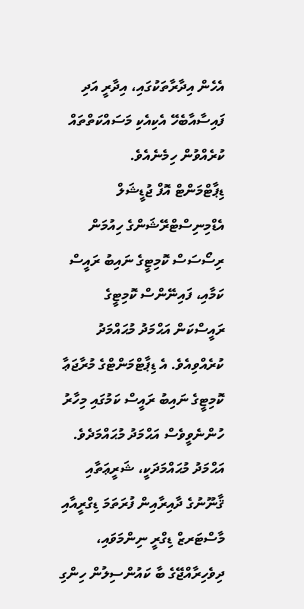އެހެން އިދާރާތަކުގައި، އިދާރީ އަދި ފައިސާއާބެހޭ އެކިއެކި މަސައްކަތްތައް ކުރެއްވުން ހިމެނެއެވެ.
ޑިޕާޓްމަންޓް އޮފް ޖުޑީޝަލް އެޑްމިނިސްޓްރޭޝަންގެ ހިއުމަން ރިސޯސަސް ކޮމިޓީގެ ނައިބު ރައީސް ކަމާއި، ފައިނޭންސް ކޮމިޓީގެ ރައީސްކަން އަޙްމަދު މުޙައްމަދު ކުރެއްވިއެވެ. އެ ޑިޕާޓްމަންޓްގެ މުރާޖަޢާ ކޮމިޓީގެ ނައިބު ރައީސް ކަމުގައި މިހާރު ހުންނެވީވެސް އަޙްމަދު މުޙައްމަދެވެ.
އަޙްމަދު މުޙައްމަދަކީ، ޝަރީޢަތާއި ޤާނޫނުގެ ދާއިރާއިން ފުރަތަމަ ޑިގްރީއާއި މާސްޓަރޒް ޑިގްރީ ނިންމަވައި، ދިވެހިރާއްޖޭގެ ބާ ކައުންސިލުން ހިންގި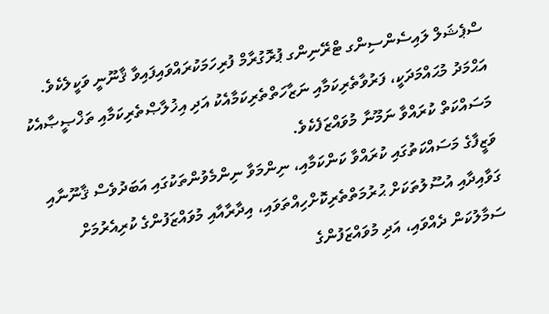ސްޕެޝަލް ލައިސެންސިންގ ޓްރޭނިންގ ޕުރޮގުރާމް ފުރިހަމަކުރައްވައިފައިވާ ޤާނޫނީ ވަކީލެކެވެ.
އަޙްމަދު މުޙައްމަދަކީ، ފަރުވާތެރިކަމާއި ނަޒާހަތްތެރިކަމާއެކު އަދި އިޚުލާޞްތެރިކަމާއި ތަޚްޞީޞާއެކު މަސައްކަތް ކުރައްވާ ނަމޫނާ މުވައްޒަފެކެވެ.
ވަޒީފާގެ މަސައްކަތުގައި ކުރައްވާ ކަންކަމާއި، ނިންމަވާ ނިންމެވުންތަކުގައި އަބަދުވެސް ޤާނޫނާއި ގަވާއިދާއި އުސޫލުތަކަށް ޙުރުމަތްތެރިކޮށްހިއްތަވައި، އިދާރާއާއި މުވައްޒަފުންގެ ކުރިއެރުމަށް ސަމާލުކަން ދެއްވައި، އަދި މުވައްޒަފުންގެ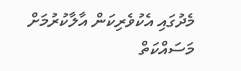މެދުގައި އެކުވެރިކަން އާލާކުރުމަށް މަސައްކަތް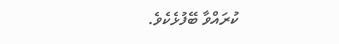ކުރައްވާ ބޭފުޅެކެވެ.